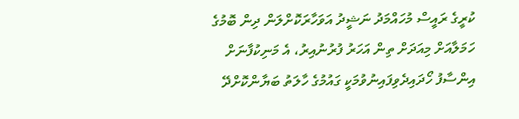ކުރީގެ ރައީސް މުހައްމަދު ނަޝީދު އަވަހާރަކޮށްލަން ދިން ބޮމުގެ ހަމަލާއަށް މިއަދަށް ތިން އަހަރު ފުރުނުއިރު، އެ މަނިކުފާނަށް އިންސާފު ހޯދައިދެވިފައިނުވުމަކީ ގައުމުގެ ހާލަތު ބަޔާންކޮށްދޭ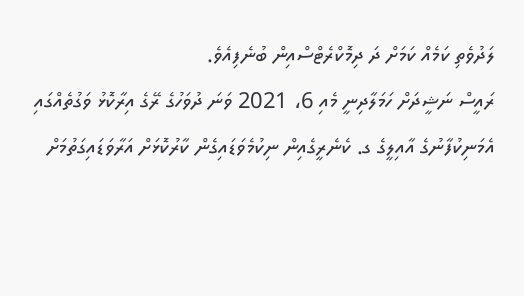ލަދުވެތި ކަމެއް ކަމަށް ދަ ދިމޮކްރެޓްސްއިން ބުނެފިއެވެ.
ރައީސް ނަޝީދަށް ހަމަލާދިނީ މެއި 6، 2021 ވަނަ ދުވަހުގެ ރޭގެ އިރާކޮޅު ވަގުތެއްގައި އެމަނިކުފާނުގެ އާއިލީގެ ގ. ކެނެރީގެއިން ނިކުމެވަޑައިގެން ކާރުކޮޅަށް އަރާވަޑައިގަތުމަށް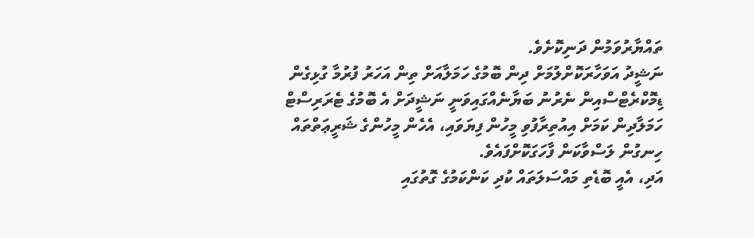ތައްޔާރުވަމުން ދަނިކޮށެވެ.
ނަޝީދު އަވަހާރަކޮށްލުމަށް ދިން ބޮމުގެ ހަމަލާއަށް ތިން އަހަރު ފުރުމާ ގުޅިގެން ޑިމޮކްރެޓްސްއިން ނެރުނު ބަޔާނެއްގައިވަނީ ނަޝީދަށް އެ ބޮމުގެ ޓެރަރިސްޓް ހަމަލާދިން ކަމަށް އިއުތިރާފުވި މީހުން ފިޔަވައި، އެހެން މީހުންގެ ޝަރީޢަތްތައް ހިނގުން ލަސްވާކަން ފާހަގަކޮށްފައެވެ.
އަދި، އެއީ ބޮޑެތި މައްސަލަތައް ކުދި ކަންކަމުގެ ގޮތުގައި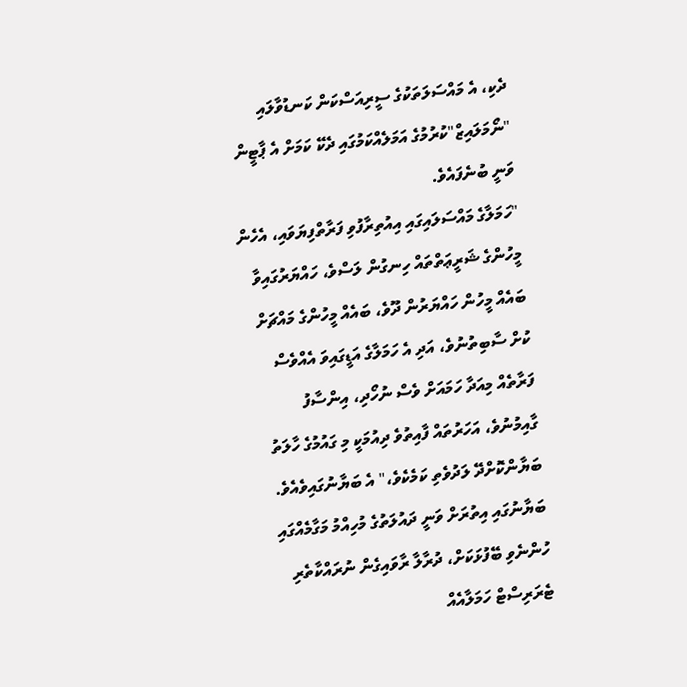ދެކި، އެ މައްސަލަތަކުގެ ސީރިއަސްކަން ކަނޑުވާލައި "ނޯމަލައިޒް"ކުރުމުގެ އަމަލެއްކަމުގައި ދެކޭ ކަމަށް އެ ޕާޓީން ވަނީ ބުނެފައެވެ.
"ހަމަލާގެ މައްސަލައިގައި އިއުތިރާފުވި ފަރާތްފިޔަވައި، އެހެން މީހުންގެ ޝަރީޢަތްތައް ހިނގުން ލަސްވެ، ހައްޔަރުގައިވާ ބައެއް މީހުން ހައްޔަރުން ދޫވެ، ބައެއް މީހުންގެ މައްޗަށް ކުށް ސާބިތުނުވެ، އަދި އެ ހަމަލާގެ އަޑީގައިވަ އެއްވެސް ފަރާތެއް މިއަދާ ހަމައަށް ވެސް ނުހޯދި، އިންސާފު ގާއިމުނުވެ، އަހަރުތައް ފާއިތުވެ ދިއުމަކީ މި ގައުމުގެ ހާލަތު ބަޔާންކޮށްދޭ ލަދުވެތި ކަމެކެވެ،" އެ ބަޔާނުގައިވެއެވެ.
ބަޔާނުގައި އިތުރަށް ވަނީ ދައުލަތުގެ މުހިއްމު މަގާމެއްގައި ހުންނެވި ބޭފުޅަކަށް، ދުރާލާ ރާވައިގެން ނުރައްކާތެރި ޓެރަރިސްޓް ހަމަލާއެއް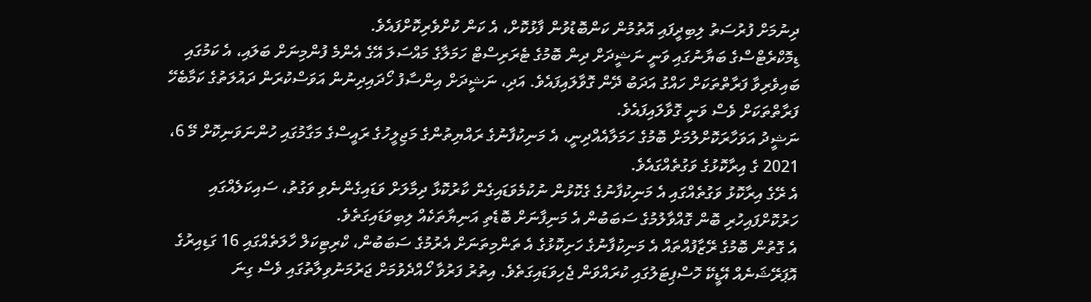ދިނުމަށް ފުރުސަތު ލިބިދީފައި އޮތުމުން ކަންބޮޑުވުން ފާޅުކޮށް، އެ ކަން ކުށްވެރިކޮށްފައެވެ.
ޑިމޮކްރެޓްސްގެ ބަޔާނުގައި ވަނީ ނަޝީދަށް ދިން ބޮމުގެ ޓެރަރިސްޓް ހަމަލާގެ މައްސަލަ އޭގެ އެންމެ ފުންމިނަށް ބަލައި، އެ ކަމުގައި ބައިވެރިވާ ފަރާތްތަކަށް ހައްގު އަދަބު ދޭން ގޮވާލައިފައެވެ. އަދި، ނަޝީދަށް އިންސާފު ހޯދައިދިނުން އަވަސްކުރަން ދައުލަތުގެ ކަމާބެހޭ ފަރާތްތަކަށް ވެސް ވަނީ ގޮވާލައިފައެވެ.
ނަޝީދު އަވަހާރަކޮށްލުމަށް ބޮމުގެ ހަމަލާއެއްދިނީ، އެ މަނިކުފާނުގެ ރައްޔިތުންގެ މަޖިލީހުގެ ރައީސްގެ މަގާމުގައި ހުންނަވަނިކޮށް މޭ 6، 2021 ގެ އިރާކޮޅުގެ ވަގުތެއްގައެވެ.
އެ ރޭގެ އިރާކޮޅު ވަގުތެއްގައި އެ މަނިކުފާނުގެ ގެކޮޅުން ނުކުމެވަޑައިގެން ކާރުކޮޅާ ދިމާލަށް ވަޑައިގެންނެވި ވަގުތު، ސައިކަލެއްގައި ހަރުކޮށްފައިހުރި ބޮން ގޮއްވާލުމުގެ ސަބަބުން އެ މަނިފާނަށް ބޮޑެތި އަނިޔާތަކެއް ލިބިވަޑައިގަތެވެ.
އެ ގޮތުން ބޮމުގެ ރޭޒާފުއްތައް އެ މަނިކުފާނުގެ ހަށިކޮޅުގެ އެ ތަންމިތަނަށް އެރުމުގެ ސަބަބުން، ކްރިޓިކަލް ހާލަތެއްގައި 16 ގަޑިއިރުގެ އޮޕަރޭޝަނެއް އޭޑީކޭ ހޮސްޕިޓަލުގައި ކުރައްވަން ޖެހިވަޑައިގަތެވެ. އިތުރު ފަރުވާ ހޯއްދެވުމަށް ޖަރުމަނުވިލާތުގައި ވެސް ގިނަ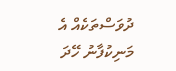ދުވަސްތަކެއް އެ މަނިކުފާނު ހޭދަ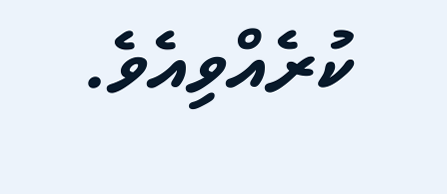ކުރެއްވިއެވެ.